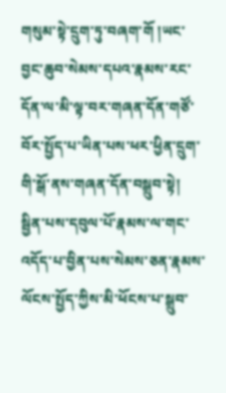གསུམ་སྟེ་དྲུག་ཏུ་བཞག་གོ །ཡང་བྱང་ཆུབ་སེམས་དཔའ་རྣམས་རང་དོན་ལ་མི་ལྟ་བར་གཞན་དོན་གཙོ་བོར་སྤྱོད་པ་ཡིན་པས་ཕར་ཕྱིན་དྲུག་གི་སྒོ་ནས་གཞན་དོན་བསྒྲུབ་སྟེ། སྦྱིན་པས་དབུལ་པོ་རྣམས་ལ་གང་འདོད་པ་བྱིན་པས་སེམས་ཅན་རྣམས་ལོངས་སྤྱོད་ཀྱིས་མི་ཕོངས་པ་སྒྲུབ་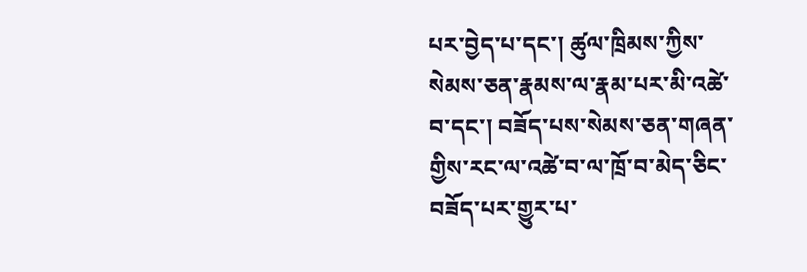པར་བྱེད་པ་དང་། ཚུལ་ཁྲིམས་ཀྱིས་སེམས་ཅན་རྣམས་ལ་རྣམ་པར་མི་འཚེ་བ་དང་། བཟོད་པས་སེམས་ཅན་གཞན་གྱིས་རང་ལ་འཚེ་བ་ལ་ཁྲོ་བ་མེད་ཅིང་བཟོད་པར་གྱུར་པ་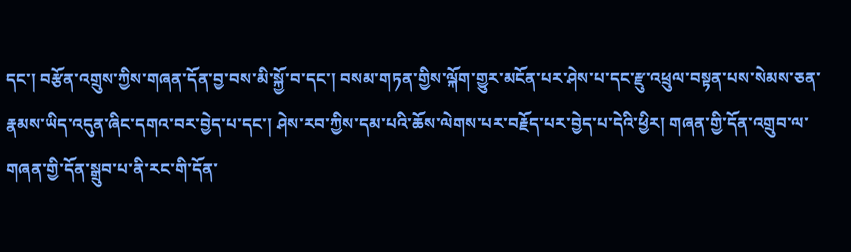དང་། བརྩོན་འགྲུས་ཀྱིས་གཞན་དོན་བྱ་བས་མི་སྐྱོ་བ་དང་། བསམ་གཏན་གྱིས་ལྐོག་གྱུར་མངོན་པར་ཤེས་པ་དང་རྫུ་འཕྲུལ་བསྟན་པས་སེམས་ཅན་རྣམས་ཡིད་འདུན་ཞིང་དགའ་བར་བྱེད་པ་དང་། ཤེས་རབ་ཀྱིས་དམ་པའི་ཆོས་ལེགས་པར་བརྗོད་པར་བྱེད་པ་དེའི་ཕྱིར། གཞན་གྱི་དོན་འགྲུབ་ལ་གཞན་གྱི་དོན་སྒྲུབ་པ་ནི་རང་གི་དོན་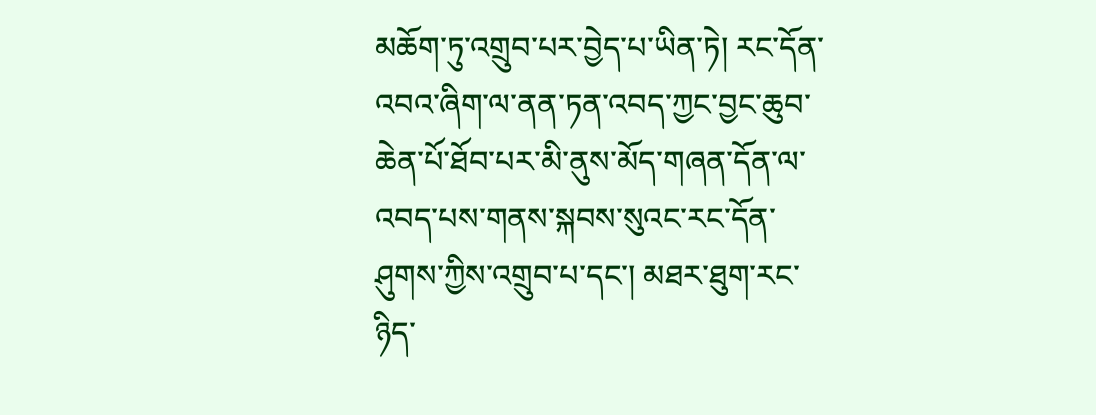མཆོག་ཏུ་འགྲུབ་པར་བྱེད་པ་ཡིན་ཏེ། རང་དོན་འབའ་ཞིག་ལ་ནན་ཏན་འབད་ཀྱང་བྱང་ཆུབ་ཆེན་པོ་ཐོབ་པར་མི་ནུས་མོད་གཞན་དོན་ལ་འབད་པས་གནས་སྐབས་སུའང་རང་དོན་ཤུགས་ཀྱིས་འགྲུབ་པ་དང་། མཐར་ཐུག་རང་ཉིད་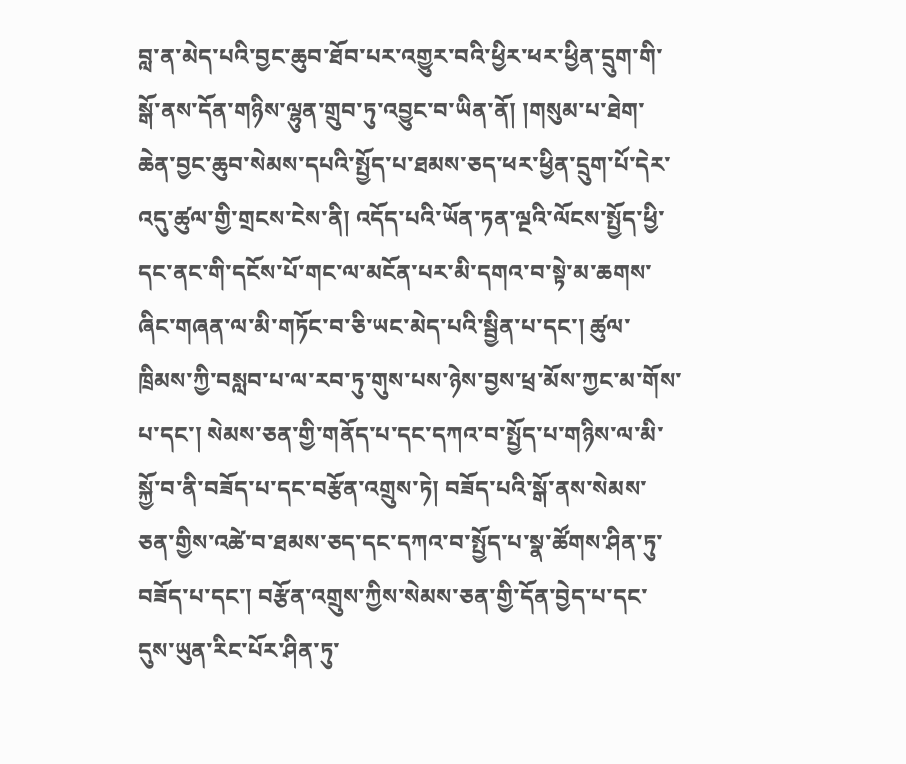བླ་ན་མེད་པའི་བྱང་ཆུབ་ཐོབ་པར་འགྱུར་བའི་ཕྱིར་ཕར་ཕྱིན་དྲུག་གི་སྒོ་ནས་དོན་གཉིས་ལྷུན་གྲུབ་ཏུ་འབྱུང་བ་ཡིན་ནོ། །གསུམ་པ་ཐེག་ཆེན་བྱང་ཆུབ་སེམས་དཔའི་སྤྱོད་པ་ཐམས་ཅད་ཕར་ཕྱིན་དྲུག་པོ་དེར་འདུ་ཚུལ་གྱི་གྲངས་ངེས་ནི། འདོད་པའི་ཡོན་ཏན་ལྔའི་ལོངས་སྤྱོད་ཕྱི་དང་ནང་གི་དངོས་པོ་གང་ལ་མངོན་པར་མི་དགའ་བ་སྟེ་མ་ཆགས་ཞིང་གཞན་ལ་མི་གཏོང་བ་ཅི་ཡང་མེད་པའི་སྦྱིན་པ་དང་། ཚུལ་ཁྲིམས་ཀྱི་བསླབ་པ་ལ་རབ་ཏུ་གུས་པས་ཉེས་བྱས་ཕྲ་མོས་ཀྱང་མ་གོས་པ་དང་། སེམས་ཅན་གྱི་གནོད་པ་དང་དཀའ་བ་སྤྱོད་པ་གཉིས་ལ་མི་སྐྱོ་བ་ནི་བཟོད་པ་དང་བརྩོན་འགྲུས་ཏེ། བཟོད་པའི་སྒོ་ནས་སེམས་ཅན་གྱིས་འཚེ་བ་ཐམས་ཅད་དང་དཀའ་བ་སྤྱོད་པ་སྣ་ཚོགས་ཤིན་ཏུ་བཟོད་པ་དང་། བརྩོན་འགྲུས་ཀྱིས་སེམས་ཅན་གྱི་དོན་བྱེད་པ་དང་དུས་ཡུན་རིང་པོར་ཤིན་ཏུ་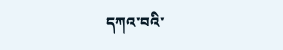དཀའ་བའི་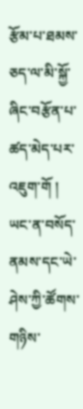རྩོམ་པ་ཐམས་ཅད་ལ་མི་སྐྱོ་ཞིང་བརྩོན་པ་ཚད་མེད་པར་འཇུག་གོ ། ཡང་ན་བསོད་ནམས་དང་ཡེ་ཤེས་ཀྱི་ཚོགས་གཉིས་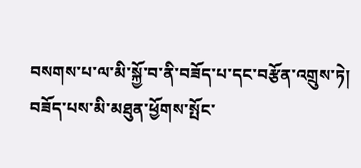བསགས་པ་ལ་མི་སྐྱོ་བ་ནི་བཟོད་པ་དང་བརྩོན་འགྲུས་ཏེ། བཟོད་པས་མི་མཐུན་ཕྱོགས་སྤོང་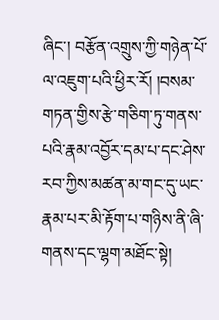ཞིང་། བརྩོན་འགྲུས་ཀྱི་གཉེན་པོ་ལ་འཇུག་པའི་ཕྱིར་རོ། །བསམ་གཏན་གྱིས་རྩེ་གཅིག་ཏུ་གནས་པའི་རྣམ་འབྱོར་དམ་པ་དང་ཤེས་རབ་ཀྱིས་མཚན་མ་གང་དུ་ཡང་རྣམ་པར་མི་རྟོག་པ་གཉིས་ནི་ཞི་གནས་དང་ལྷག་མཐོང་སྟེ།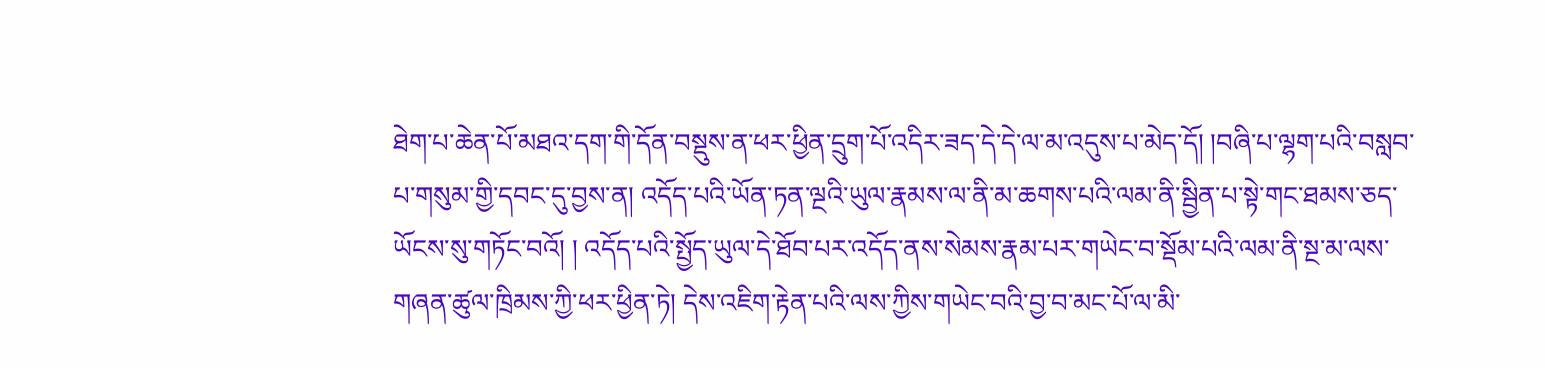ཐེག་པ་ཆེན་པོ་མཐའ་དག་གི་དོན་བསྡུས་ན་ཕར་ཕྱིན་དྲུག་པོ་འདིར་ཟད་དེ་དེ་ལ་མ་འདུས་པ་མེད་དོ། །བཞི་པ་ལྷག་པའི་བསླབ་པ་གསུམ་གྱི་དབང་དུ་བྱས་ན། འདོད་པའི་ཡོན་ཏན་ལྔའི་ཡུལ་རྣམས་ལ་ནི་མ་ཆགས་པའི་ལམ་ནི་སྦྱིན་པ་སྟེ་གང་ཐམས་ཅད་ཡོངས་སུ་གཏོང་བའོ། ། འདོད་པའི་སྤྱོད་ཡུལ་དེ་ཐོབ་པར་འདོད་ནས་སེམས་རྣམ་པར་གཡེང་བ་སྡོམ་པའི་ལམ་ནི་སྔ་མ་ལས་གཞན་ཚུལ་ཁྲིམས་ཀྱི་ཕར་ཕྱིན་ཏེ། དེས་འཇིག་རྟེན་པའི་ལས་ཀྱིས་གཡེང་བའི་བྱ་བ་མང་པོ་ལ་མི་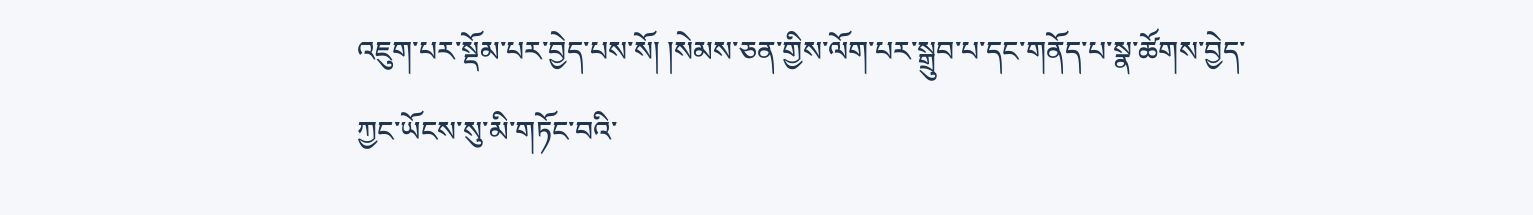འཇུག་པར་སྡོམ་པར་བྱེད་པས་སོ། །སེམས་ཅན་གྱིས་ལོག་པར་སྒྲུབ་པ་དང་གནོད་པ་སྣ་ཚོགས་བྱེད་ཀྱང་ཡོངས་སུ་མི་གཏོང་བའི་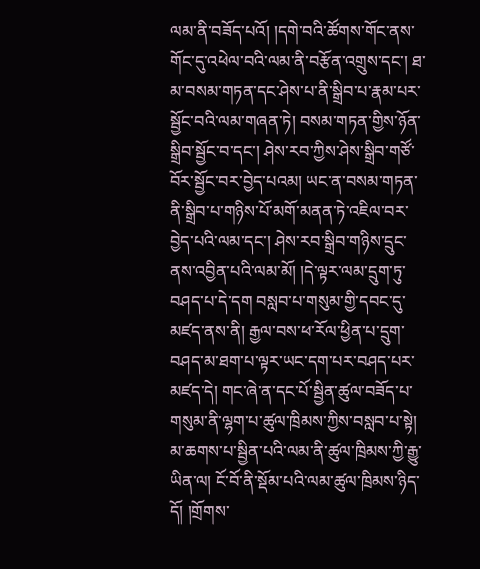ལམ་ནི་བཟོད་པའོ། །དགེ་བའི་ཚོགས་གོང་ནས་གོང་དུ་འཕེལ་བའི་ལམ་ནི་བརྩོན་འགྲུས་དང་། ཐ་མ་བསམ་གཏན་དང་ཤེས་པ་ནི་སྒྲིབ་པ་རྣམ་པར་སྦྱོང་བའི་ལམ་གཞན་ཏེ། བསམ་གཏན་གྱིས་ཉོན་སྒྲིབ་སྦྱོང་བ་དང་། ཤེས་རབ་ཀྱིས་ཤེས་སྒྲིབ་གཙོ་བོར་སྦྱོང་བར་བྱེད་པའམ། ཡང་ན་བསམ་གཏན་ནི་སྒྲིབ་པ་གཉིས་པོ་མགོ་མནན་ཏེ་འཇིལ་བར་བྱེད་པའི་ལམ་དང་། ཤེས་རབ་སྒྲིབ་གཉིས་དྲུང་ནས་འབྱིན་པའི་ལམ་མོ། །དེ་ལྟར་ལམ་དྲུག་ཏུ་བཤད་པ་དེ་དག བསླབ་པ་གསུམ་གྱི་དབང་དུ་མཛད་ནས་ནི། རྒྱལ་བས་ཕ་རོལ་ཕྱིན་པ་དྲུག་བཤད་མ་ཐག་པ་ལྟར་ཡང་དག་པར་བཤད་པར་མཛད་དེ། གང་ཞེ་ན་དང་པོ་སྦྱིན་ཚུལ་བཟོད་པ་གསུམ་ནི་ལྷག་པ་ཚུལ་ཁྲིམས་ཀྱིས་བསླབ་པ་སྟེ། མ་ཆགས་པ་སྦྱིན་པའི་ལམ་ནི་ཚུལ་ཁྲིམས་ཀྱི་རྒྱུ་ཡིན་ལ། ངོ་བོ་ནི་སྡོམ་པའི་ལམ་ཚུལ་ཁྲིམས་ཉིད་དོ། །གྲོགས་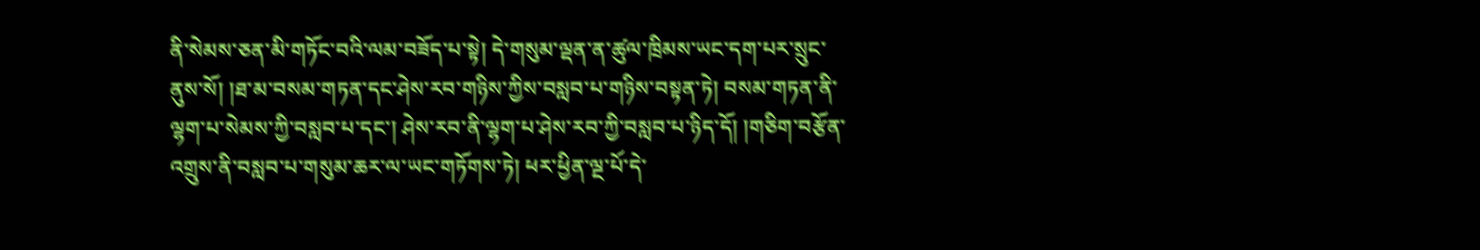ནི་སེམས་ཅན་མི་གཏོང་བའི་ལམ་བཟོད་པ་སྟེ། དེ་གསུམ་ལྡན་ན་ཚུལ་ཁྲིམས་ཡང་དག་པར་སྲུང་ནུས་སོ། །ཐ་མ་བསམ་གཏན་དང་ཤེས་རབ་གཉིས་ཀྱིས་བསླབ་པ་གཉིས་བསྟན་ཏེ། བསམ་གཏན་ནི་ལྷག་པ་སེམས་ཀྱི་བསླབ་པ་དང་། ཤེས་རབ་ནི་ལྷག་པ་ཤེས་རབ་ཀྱི་བསླབ་པ་ཉིད་དོ། །གཅིག་བརྩོན་འགྲུས་ནི་བསླབ་པ་གསུམ་ཆར་ལ་ཡང་གཏོགས་ཏེ། ཕར་ཕྱིན་ལྔ་པོ་དེ་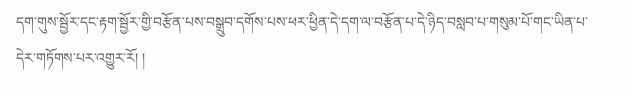དག་གུས་སྦྱོར་དང་རྟག་སྦྱོར་གྱི་བརྩོན་པས་བསྒྲུབ་དགོས་པས་ཕར་ཕྱིན་དེ་དག་ལ་བརྩོན་པ་དེ་ཉིད་བསླབ་པ་གསུམ་པོ་གང་ཡིན་པ་དེར་གཏོགས་པར་འགྱུར་རོ། །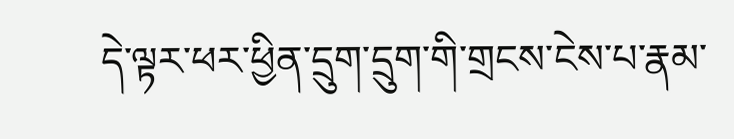དེ་ལྟར་ཕར་ཕྱིན་དྲུག་དྲུག་གི་གྲངས་ངེས་པ་རྣམ་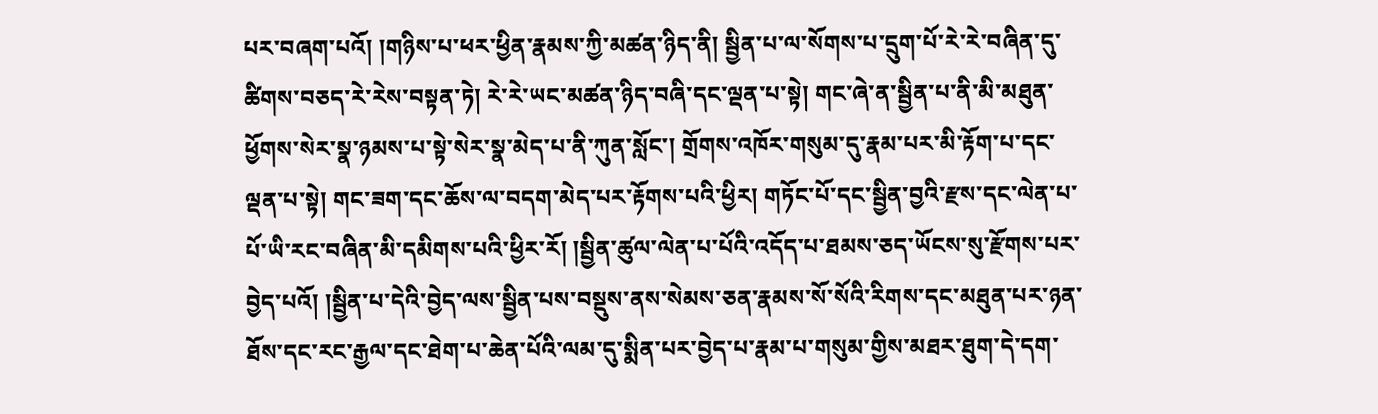པར་བཞག་པའོ། །གཉིས་པ་ཕར་ཕྱིན་རྣམས་ཀྱི་མཚན་ཉིད་ནི། སྦྱིན་པ་ལ་སོགས་པ་དྲུག་པོ་རེ་རེ་བཞིན་དུ་ཚིགས་བཅད་རེ་རེས་བསྟན་ཏེ། རེ་རེ་ཡང་མཚན་ཉིད་བཞི་དང་ལྡན་པ་སྟེ། གང་ཞེ་ན་སྦྱིན་པ་ནི་མི་མཐུན་ཕྱོགས་སེར་སྣ་ཉམས་པ་སྟེ་སེར་སྣ་མེད་པ་ནི་ཀུན་སློང་། གྲོགས་འཁོར་གསུམ་དུ་རྣམ་པར་མི་རྟོག་པ་དང་ལྡན་པ་སྟེ། གང་ཟག་དང་ཆོས་ལ་བདག་མེད་པར་རྟོགས་པའི་ཕྱིར། གཏོང་པོ་དང་སྦྱིན་བྱའི་རྫས་དང་ལེན་པ་པོ་ཡི་རང་བཞིན་མི་དམིགས་པའི་ཕྱིར་རོ། །སྦྱིན་ཚུལ་ལེན་པ་པོའི་འདོད་པ་ཐམས་ཅད་ཡོངས་སུ་རྫོགས་པར་བྱེད་པའོ། །སྦྱིན་པ་དེའི་བྱེད་ལས་སྦྱིན་པས་བསྡུས་ནས་སེམས་ཅན་རྣམས་སོ་སོའི་རིགས་དང་མཐུན་པར་ཉན་ཐོས་དང་རང་རྒྱལ་དང་ཐེག་པ་ཆེན་པོའི་ལམ་དུ་སྨིན་པར་བྱེད་པ་རྣམ་པ་གསུམ་གྱིས་མཐར་ཐུག་དེ་དག་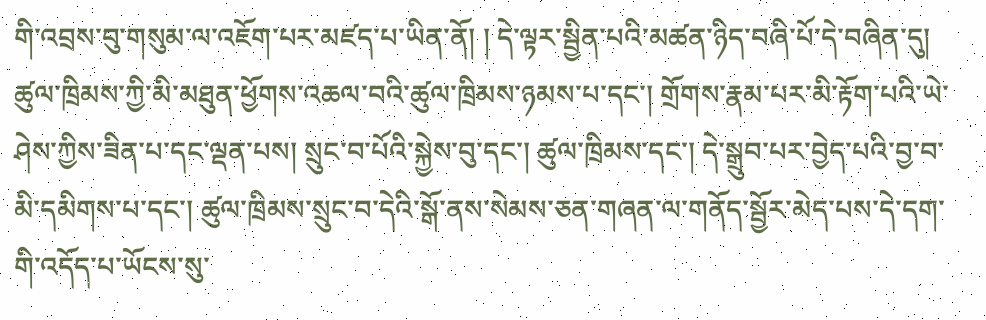གི་འབྲས་བུ་གསུམ་ལ་འཇོག་པར་མཛད་པ་ཡིན་ནོ། ། དེ་ལྟར་སྦྱིན་པའི་མཚན་ཉིད་བཞི་པོ་དེ་བཞིན་དུ། ཚུལ་ཁྲིམས་ཀྱི་མི་མཐུན་ཕྱོགས་འཆལ་བའི་ཚུལ་ཁྲིམས་ཉམས་པ་དང་། གྲོགས་རྣམ་པར་མི་རྟོག་པའི་ཡེ་ཤེས་ཀྱིས་ཟིན་པ་དང་ལྡན་པས། སྲུང་བ་པོའི་སྐྱེས་བུ་དང་། ཚུལ་ཁྲིམས་དང་། དེ་སྒྲུབ་པར་བྱེད་པའི་བྱ་བ་མི་དམིགས་པ་དང་། ཚུལ་ཁྲིམས་སྲུང་བ་དེའི་སྒོ་ནས་སེམས་ཅན་གཞན་ལ་གནོད་སྦྱོར་མེད་པས་དེ་དག་གི་འདོད་པ་ཡོངས་སུ་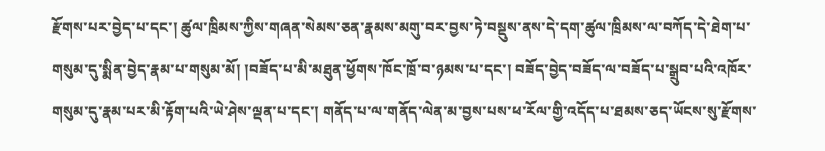རྫོགས་པར་བྱེད་པ་དང་། ཚུལ་ཁྲིམས་ཀྱིས་གཞན་སེམས་ཅན་རྣམས་མགུ་བར་བྱས་ཏེ་བསྡུས་ནས་དེ་དག་ཚུལ་ཁྲིམས་ལ་བཀོད་དེ་ཐེག་པ་གསུམ་དུ་སྨིན་བྱེད་རྣམ་པ་གསུམ་མོ། །བཟོད་པ་མི་མཐུན་ཕྱོགས་ཁོང་ཁྲོ་བ་ཉམས་པ་དང་། བཟོད་བྱེད་བཟོད་ལ་བཟོད་པ་སྒྲུབ་པའི་འཁོར་གསུམ་དུ་རྣམ་པར་མི་རྟོག་པའི་ཡེ་ཤེས་ལྡན་པ་དང་། གནོད་པ་ལ་གནོད་ལེན་མ་བྱས་པས་ཕ་རོལ་གྱི་འདོད་པ་ཐམས་ཅད་ཡོངས་སུ་རྫོགས་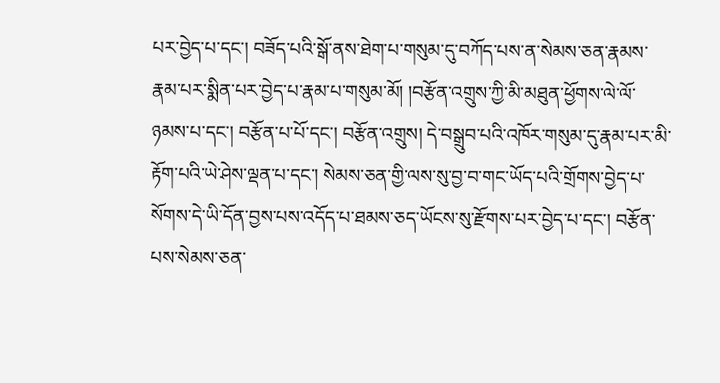པར་བྱེད་པ་དང་། བཟོད་པའི་སྒོ་ནས་ཐེག་པ་གསུམ་དུ་བཀོད་པས་ན་སེམས་ཅན་རྣམས་རྣམ་པར་སྨིན་པར་བྱེད་པ་རྣམ་པ་གསུམ་མོ། །བརྩོན་འགྲུས་ཀྱི་མི་མཐུན་ཕྱོགས་ལེ་ལོ་ཉམས་པ་དང་། བརྩོན་པ་པོ་དང་། བརྩོན་འགྲུས། དེ་བསྒྲུབ་པའི་འཁོར་གསུམ་དུ་རྣམ་པར་མི་རྟོག་པའི་ཡེ་ཤེས་ལྡན་པ་དང་། སེམས་ཅན་གྱི་ལས་སུ་བྱ་བ་གང་ཡོད་པའི་གྲོགས་བྱེད་པ་སོགས་དེ་ཡི་དོན་བྱས་པས་འདོད་པ་ཐམས་ཅད་ཡོངས་སུ་རྫོགས་པར་བྱེད་པ་དང་། བརྩོན་པས་སེམས་ཅན་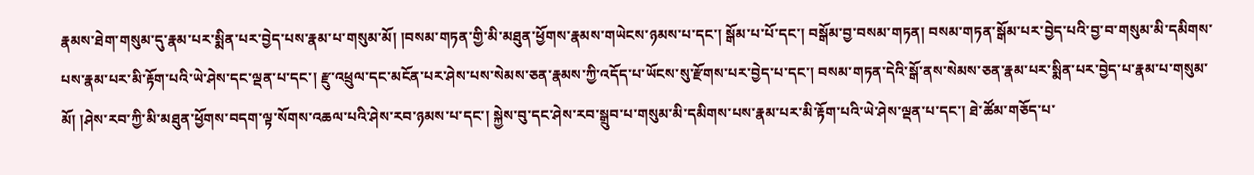རྣམས་ཐེག་གསུམ་དུ་རྣམ་པར་སྨིན་པར་བྱེད་པས་རྣམ་པ་གསུམ་མོ། །བསམ་གཏན་གྱི་མི་མཐུན་ཕྱོགས་རྣམས་གཡེངས་ཉམས་པ་དང་། སྒོམ་པ་པོ་དང་། བསྒོམ་བྱ་བསམ་གཏན། བསམ་གཏན་སྒོམ་པར་བྱེད་པའི་བྱ་བ་གསུམ་མི་དམིགས་པས་རྣམ་པར་མི་རྟོག་པའི་ཡེ་ཤེས་དང་ལྡན་པ་དང་། རྫུ་འཕྲུལ་དང་མངོན་པར་ཤེས་པས་སེམས་ཅན་རྣམས་ཀྱི་འདོད་པ་ཡོངས་སུ་རྫོགས་པར་བྱེད་པ་དང་། བསམ་གཏན་དེའི་སྒོ་ནས་སེམས་ཅན་རྣམ་པར་སྨིན་པར་བྱེད་པ་རྣམ་པ་གསུམ་མོ། །ཤེས་རབ་ཀྱི་མི་མཐུན་ཕྱོགས་བདག་ལྟ་སོགས་འཆལ་པའི་ཤེས་རབ་ཉམས་པ་དང་། སྐྱེས་བུ་དང་ཤེས་རབ་སྒྲུབ་པ་གསུམ་མི་དམིགས་པས་རྣམ་པར་མི་རྟོག་པའི་ཡེ་ཤེས་ལྡན་པ་དང་། ཐེ་ཚོམ་གཅོད་པ་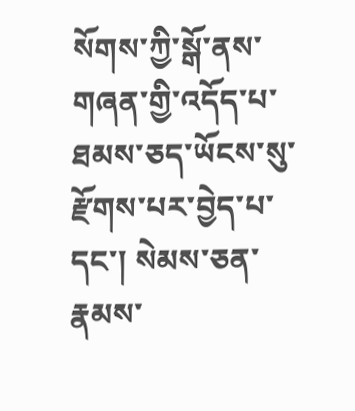སོགས་ཀྱི་སྒོ་ནས་གཞན་གྱི་འདོད་པ་ཐམས་ཅད་ཡོངས་སུ་རྫོགས་པར་བྱེད་པ་དང་། སེམས་ཅན་རྣམས་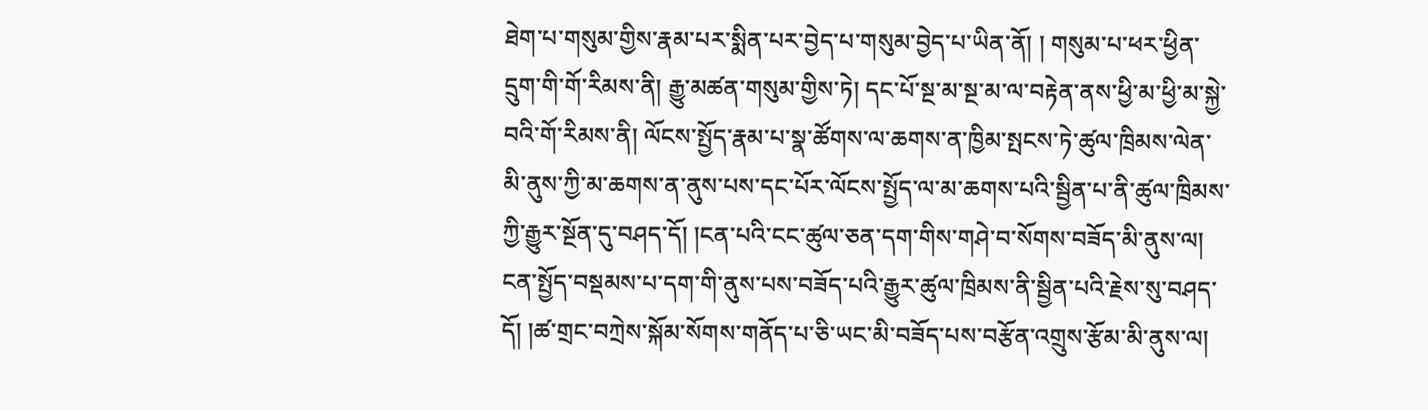ཐེག་པ་གསུམ་གྱིས་རྣམ་པར་སྨིན་པར་བྱེད་པ་གསུམ་བྱེད་པ་ཡིན་ནོ། ། གསུམ་པ་ཕར་ཕྱིན་དྲུག་གི་གོ་རིམས་ནི། རྒྱུ་མཚན་གསུམ་གྱིས་ཏེ། དང་པོ་སྔ་མ་སྔ་མ་ལ་བརྟེན་ནས་ཕྱི་མ་ཕྱི་མ་སྐྱེ་བའི་གོ་རིམས་ནི། ལོངས་སྤྱོད་རྣམ་པ་སྣ་ཚོགས་ལ་ཆགས་ན་ཁྱིམ་སྤངས་ཏེ་ཚུལ་ཁྲིམས་ལེན་མི་ནུས་ཀྱི་མ་ཆགས་ན་ནུས་པས་དང་པོར་ལོངས་སྤྱོད་ལ་མ་ཆགས་པའི་སྦྱིན་པ་ནི་ཚུལ་ཁྲིམས་ཀྱི་རྒྱུར་སྔོན་དུ་བཤད་དོ། །ངན་པའི་ངང་ཚུལ་ཅན་དག་གིས་གཤེ་བ་སོགས་བཟོད་མི་ནུས་ལ། ངན་སྤྱོད་བསྡམས་པ་དག་གི་ནུས་པས་བཟོད་པའི་རྒྱུར་ཚུལ་ཁྲིམས་ནི་སྦྱིན་པའི་རྗེས་སུ་བཤད་དོ། །ཚ་གྲང་བཀྲེས་སྐོམ་སོགས་གནོད་པ་ཅི་ཡང་མི་བཟོད་པས་བརྩོན་འགྲུས་རྩོམ་མི་ནུས་ལ།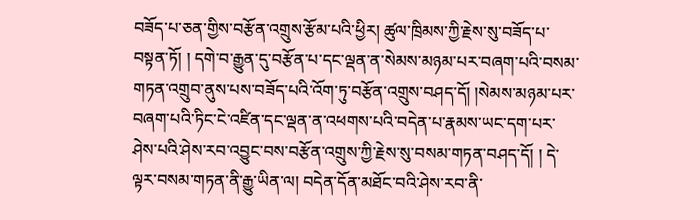བཟོད་པ་ཅན་གྱིས་བརྩོན་འགྲུས་རྩོམ་པའི་ཕྱིར། ཚུལ་ཁྲིམས་ཀྱི་རྗེས་སུ་བཟོད་པ་བསྟན་ཏོ། ། དགེ་བ་རྒྱུན་དུ་བརྩོན་པ་དང་ལྡན་ན་སེམས་མཉམ་པར་བཞག་པའི་བསམ་གཏན་འགྲུབ་ནུས་པས་བཟོད་པའི་འོག་ཏུ་བརྩོན་འགྲུས་བཤད་དོ། །སེམས་མཉམ་པར་བཞག་པའི་ཏིང་ངེ་འཛིན་དང་ལྡན་ན་འཕགས་པའི་བདེན་པ་རྣམས་ཡང་དག་པར་ཤེས་པའི་ཤེས་རབ་འབྱུང་བས་བརྩོན་འགྲུས་ཀྱི་རྗེས་སུ་བསམ་གཏན་བཤད་དོ། ། དེ་ལྟར་བསམ་གཏན་ནི་རྒྱུ་ཡིན་ལ། བདེན་དོན་མཐོང་བའི་ཤེས་རབ་ནི་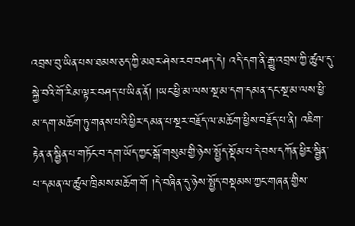འབྲས་བུ་ཡིན་པས་ཐམས་ཅད་ཀྱི་མཐར་ཤེས་རབ་བཤད་དེ། འདི་དག་ནི་རྒྱུ་འབྲས་ཀྱི་ཚུལ་དུ་སྐྱེ་བའི་གོ་རིམ་ལྟར་བཤད་པ་ཡིན་ནོ། །ཡང་ཕྱི་མ་ལས་སྔ་མ་དག་དམན་དང་སྔ་མ་ལས་ཕྱི་མ་དག་མཆོག་ཏུ་གནས་པའི་ཕྱིར་དམན་པ་སྔར་བརྗོད་ལ་མཆོག་ཕྱིས་བརྗོད་པ་ནི། འཇིག་རྟེན་ན་སྦྱིན་པ་གཏོང་བ་དག་ཡོད་ཀྱང་སྒོ་གསུམ་གྱི་ཉེས་སྤྱོད་སྡོམ་པ་དེ་བས་དཀོན་ཕྱིར་སྦྱིན་པ་དམན་ལ་ཚུལ་ཁྲིམས་མཆོག་གོ །དེ་བཞིན་དུ་ཉེས་སྤྱོད་བསྡམས་ཀྱང་གཞན་གྱིས་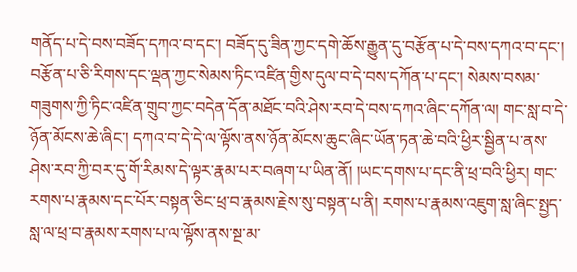གནོད་པ་དེ་བས་བཟོད་དཀའ་བ་དང་། བཟོད་དུ་ཟིན་ཀྱང་དགེ་ཆོས་རྒྱུན་དུ་བརྩོན་པ་དེ་བས་དཀའ་བ་དང་། བརྩོན་པ་ཅི་རིགས་དང་ལྡན་ཀྱང་སེམས་ཏིང་འཛིན་གྱིས་དུལ་བ་དེ་བས་དཀོན་པ་དང་། སེམས་བསམ་གཟུགས་ཀྱི་ཏིང་འཛིན་གྲུབ་ཀྱང་བདེན་དོན་མཐོང་བའི་ཤེས་རབ་དེ་བས་དཀའ་ཞིང་དཀོན་ལ། གང་སླ་བ་དེ་ཉོན་མོངས་ཆེ་ཞིང་། དཀའ་བ་དེ་དེ་ལ་ལྟོས་ནས་ཉོན་མོངས་ཆུང་ཞིང་ཡོན་ཏན་ཆེ་བའི་ཕྱིར་སྦྱིན་པ་ནས་ཤེས་རབ་ཀྱི་བར་དུ་གོ་རིམས་དེ་ལྟར་རྣམ་པར་བཞག་པ་ཡིན་ནོ། །ཡང་དགས་པ་དང་ནི་ཕྲ་བའི་ཕྱིར། གང་རགས་པ་རྣམས་དང་པོར་བསྟན་ཅིང་ཕྲ་བ་རྣམས་རྗེས་སུ་བསྟན་པ་ནི། རགས་པ་རྣམས་འཇུག་སླ་ཞིང་སྤྱད་སླ་ལ་ཕྲ་བ་རྣམས་རགས་པ་ལ་ལྟོས་ནས་སྔ་མ་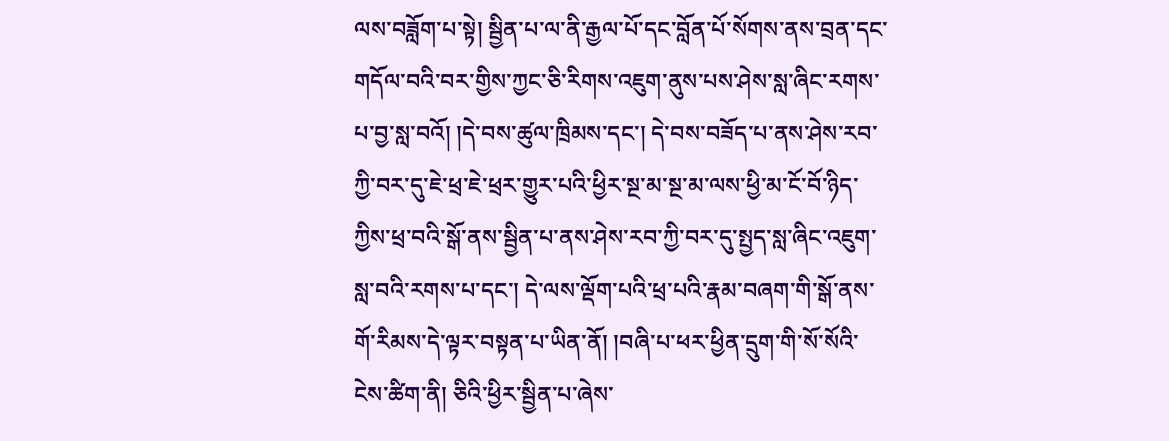ལས་བཟློག་པ་སྟེ། སྦྱིན་པ་ལ་ནི་རྒྱལ་པོ་དང་བློན་པོ་སོགས་ནས་བྲན་དང་གདོལ་བའི་བར་གྱིས་ཀྱང་ཅི་རིགས་འཇུག་ནུས་པས་ཤེས་སླ་ཞིང་རགས་པ་བྱ་སླ་བའོ། །དེ་བས་ཚུལ་ཁྲིམས་དང་། དེ་བས་བཟོད་པ་ནས་ཤེས་རབ་ཀྱི་བར་དུ་ཇེ་ཕྲ་ཇེ་ཕྲར་གྱུར་པའི་ཕྱིར་སྔ་མ་སྔ་མ་ལས་ཕྱི་མ་ངོ་བོ་ཉིད་ཀྱིས་ཕྲ་བའི་སྒོ་ནས་སྦྱིན་པ་ནས་ཤེས་རབ་ཀྱི་བར་དུ་སྤྱད་སླ་ཞིང་འཇུག་སླ་བའི་རགས་པ་དང་། དེ་ལས་ལྡོག་པའི་ཕྲ་པའི་རྣམ་བཞག་གི་སྒོ་ནས་གོ་རིམས་དེ་ལྟར་བསྟན་པ་ཡིན་ནོ། །བཞི་པ་ཕར་ཕྱིན་དྲུག་གི་སོ་སོའི་ངེས་ཚིག་ནི། ཅིའི་ཕྱིར་སྦྱིན་པ་ཞེས་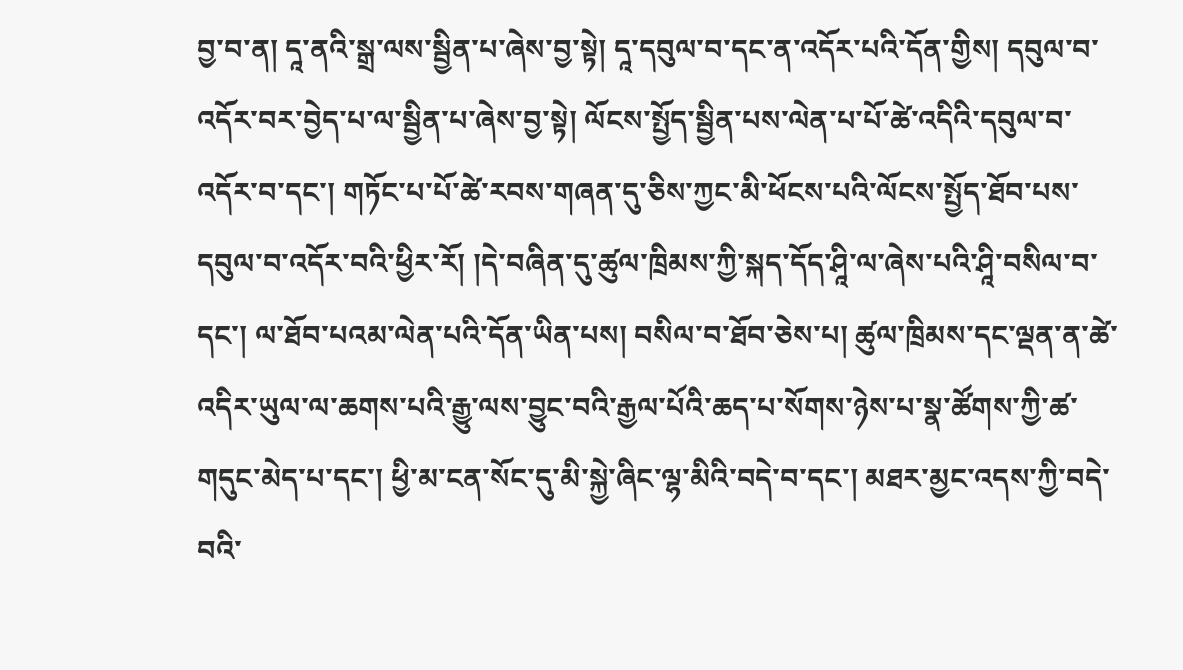བྱ་བ་ན། དཱ་ནའི་སྒྲ་ལས་སྦྱིན་པ་ཞེས་བྱ་སྟེ། དཱ་དབུལ་བ་དང་ན་འདོར་པའི་དོན་གྱིས། དབུལ་བ་འདོར་བར་བྱེད་པ་ལ་སྦྱིན་པ་ཞེས་བྱ་སྟེ། ལོངས་སྤྱོད་སྦྱིན་པས་ལེན་པ་པོ་ཚེ་འདིའི་དབུལ་བ་འདོར་བ་དང་། གཏོང་པ་པོ་ཚེ་རབས་གཞན་དུ་ཅིས་ཀྱང་མི་ཕོངས་པའི་ལོངས་སྤྱོད་ཐོབ་པས་དབུལ་བ་འདོར་བའི་ཕྱིར་རོ། །དེ་བཞིན་དུ་ཚུལ་ཁྲིམས་ཀྱི་སྐད་དོད་ཤཱི་ལ་ཞེས་པའི་ཤཱི་བསིལ་བ་དང་། ལ་ཐོབ་པའམ་ལེན་པའི་དོན་ཡིན་པས། བསིལ་བ་ཐོབ་ཅེས་པ། ཚུལ་ཁྲིམས་དང་ལྡན་ན་ཚེ་འདིར་ཡུལ་ལ་ཆགས་པའི་རྒྱུ་ལས་བྱུང་བའི་རྒྱལ་པོའི་ཆད་པ་སོགས་ཉེས་པ་སྣ་ཚོགས་ཀྱི་ཚ་གདུང་མེད་པ་དང་། ཕྱི་མ་ངན་སོང་དུ་མི་སྐྱེ་ཞིང་ལྷ་མིའི་བདེ་བ་དང་། མཐར་མྱང་འདས་ཀྱི་བདེ་བའི་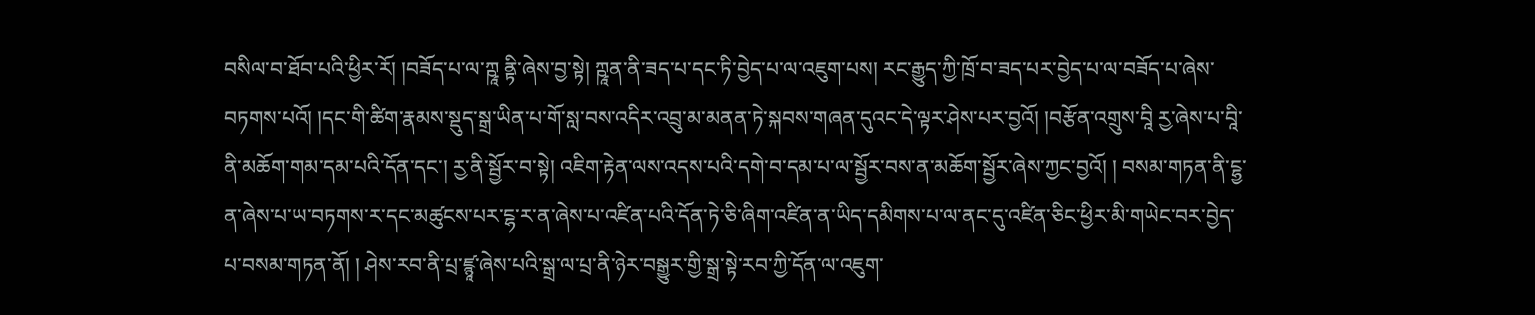བསིལ་བ་ཐོབ་པའི་ཕྱིར་རོ། །བཟོད་པ་ལ་ཀྵཱ ནྟི་ཞེས་བྱ་སྟེ། ཀྵཱན་ནི་ཟད་པ་དང་ཏི་བྱེད་པ་ལ་འཇུག་པས། རང་རྒྱུད་ཀྱི་ཁྲོ་བ་ཟད་པར་བྱེད་པ་ལ་བཟོད་པ་ཞེས་བཏགས་པའོ། །དང་གི་ཚིག་རྣམས་སྡུད་སྒྲ་ཡིན་པ་གོ་སླ་བས་འདིར་འབྲུ་མ་མནན་ཏེ་སྐབས་གཞན་དུའང་དེ་ལྟར་ཤེས་པར་བྱའོ། །བརྩོན་འགྲུས་བཱི ཪྱ་ཞེས་པ་བཱི་ནི་མཆོག་གམ་དམ་པའི་དོན་དང་། ཪྱ་ནི་སྦྱོར་བ་སྟེ། འཇིག་རྟེན་ལས་འདས་པའི་དགེ་བ་དམ་པ་ལ་སྦྱོར་བས་ན་མཆོག་སྦྱོར་ཞེས་ཀྱང་བྱའོ། ། བསམ་གཏན་ནི་ངྷྱ་ན་ཞེས་པ་ཡ་བཏགས་ར་དང་མཚུངས་པར་ངྷ་ར་ན་ཞེས་པ་འཛིན་པའི་དོན་ཏེ་ཅི་ཞིག་འཛིན་ན་ཡིད་དམིགས་པ་ལ་ནང་དུ་འཛིན་ཅིང་ཕྱིར་མི་གཡེང་བར་བྱེད་པ་བསམ་གཏན་ནོ། ། ཤེས་རབ་ནི་པྲ་ཛྙཱ་ཞེས་པའི་སྒྲ་ལ་པྲ་ནི་ཉེར་བསྒྱུར་གྱི་སྒྲ་སྟེ་རབ་ཀྱི་དོན་ལ་འཇུག་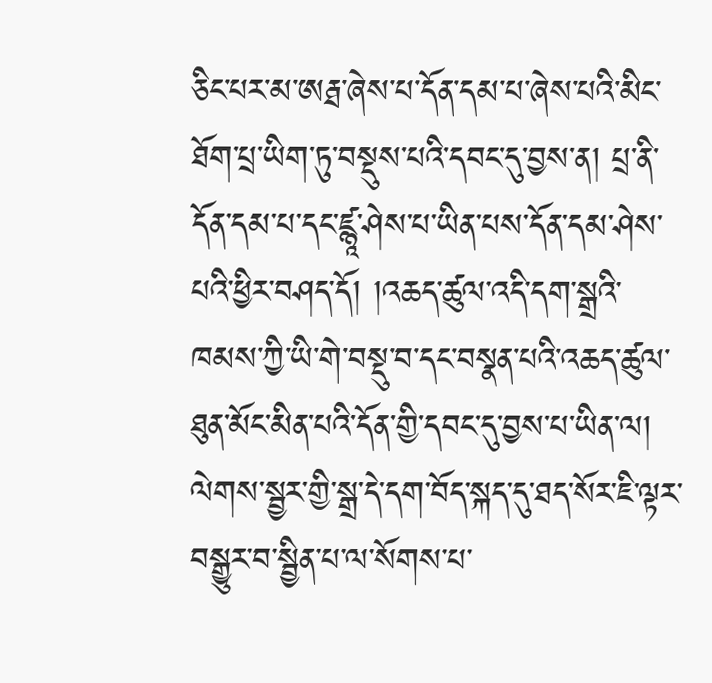ཅིང་པར་མ་ཨརྠ་ཞེས་པ་དོན་དམ་པ་ཞེས་པའི་མིང་ཐོག་པྲ་ཡིག་ཏུ་བསྡུས་པའི་དབང་དུ་བྱས་ན། པྲ་ནི་དོན་དམ་པ་དང་ཛྙཱ་ཤེས་པ་ཡིན་པས་དོན་དམ་ཤེས་པའི་ཕྱིར་བཤད་དོ། །འཆད་ཚུལ་འདི་དག་སྒྲའི་ཁམས་ཀྱི་ཡི་གེ་བསྡུ་བ་དང་བསྣན་པའི་འཆད་ཚུལ་ཐུན་མོང་མིན་པའི་དོན་གྱི་དབང་དུ་བྱས་པ་ཡིན་ལ། ལེགས་སྦྱར་གྱི་སྒྲ་དེ་དག་བོད་སྐད་དུ་ཐད་སོར་ཇི་ལྟར་བསྒྱུར་བ་སྦྱིན་པ་ལ་སོགས་པ་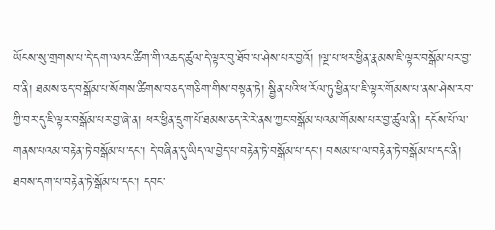ཡོངས་སུ་གྲགས་པ་དེ་དག་ལའང་ཚིག་གི་འཆད་ཚུལ་དེ་ལྟར་བུ་ཐོབ་པ་ཤེས་པར་བྱའོ། །ལྔ་པ་ཕར་ཕྱིན་རྣམས་ཇི་ལྟར་བསྒོམ་པར་བྱ་བ་ནི། ཐམས་ཅད་བསྒོམ་པ་སོགས་ཚིགས་བཅད་གཅིག་གིས་བསྟན་ཏེ། སྦྱིན་པའི་ཕ་རོལ་ཏུ་ཕྱིན་པ་ཇི་ལྟར་གོམས་པ་ནས་ཤེས་རབ་ཀྱི་བར་དུ་ཇི་ལྟར་བསྒོམ་པར་བྱ་ཞེ་ན། ཕར་ཕྱིན་དྲུག་པོ་ཐམས་ཅད་རེ་རེ་ནས་ཀྱང་བསྒོམ་པའམ་གོམས་པར་བྱ་ཚུལ་ནི། དངོས་པོ་ལ་གནས་པའམ་བརྟེན་ཏེ་བསྒོམ་པ་དང་། དེ་བཞིན་དུ་ཡིད་ལ་བྱེད་པ་བརྟེན་ཏེ་བསྒོམ་པ་དང་། བསམ་པ་ལ་བརྟེན་ཏེ་བསྒོམ་པ་དང་ནི། ཐབས་དག་པ་བརྟེན་ཏེ་སྒོམ་པ་དང་། དབང་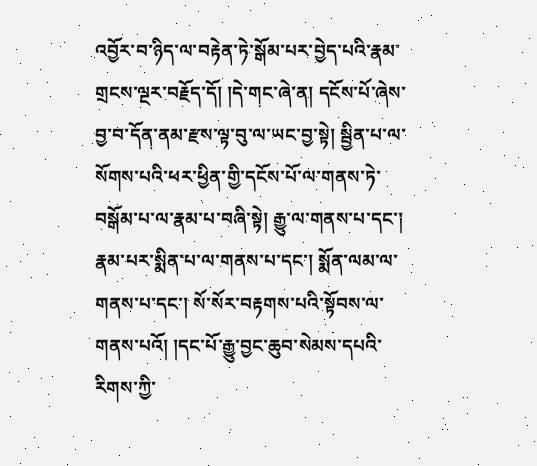འབྱོར་བ་ཉིད་ལ་བརྟེན་ཏེ་སྒོམ་པར་བྱེད་པའི་རྣམ་གྲངས་ལྔར་བརྗོད་དོ། །དེ་གང་ཞེ་ན། དངོས་པོ་ཞེས་བྱ་བ་དོན་ནམ་རྫས་ལྟ་བུ་ལ་ཡང་བྱ་སྟེ། སྦྱིན་པ་ལ་སོགས་པའི་ཕར་ཕྱིན་གྱི་དངོས་པོ་ལ་གནས་ཏེ་བསྒོམ་པ་ལ་རྣམ་པ་བཞི་སྟེ། རྒྱུ་ལ་གནས་པ་དང་། རྣམ་པར་སྨིན་པ་ལ་གནས་པ་དང་། སྨོན་ལམ་ལ་གནས་པ་དང་། སོ་སོར་བརྟགས་པའི་སྟོབས་ལ་གནས་པའོ། །དང་པོ་རྒྱུ་བྱང་ཆུབ་སེམས་དཔའི་རིགས་ཀྱི་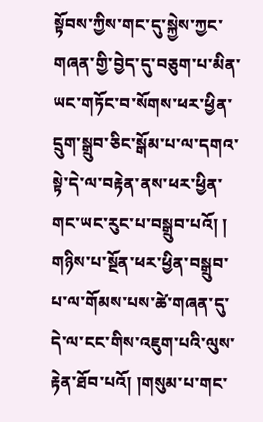སྟོབས་ཀྱིས་གང་དུ་སྐྱེས་ཀྱང་གཞན་གྱི་བྱེད་དུ་བཅུག་པ་མིན་ཡང་གཏོང་བ་སོགས་ཕར་ཕྱིན་དྲུག་སྒྲུབ་ཅིང་སྒོམ་པ་ལ་དགའ་སྟེ་དེ་ལ་བརྟེན་ནས་ཕར་ཕྱིན་གང་ཡང་རུང་པ་བསྒྲུབ་པའོ། ། གཉིས་པ་སྔོན་ཕར་ཕྱིན་བསྒྲུབ་པ་ལ་གོམས་པས་ཚེ་གཞན་དུ་དེ་ལ་ངང་གིས་འཇུག་པའི་ལུས་རྟེན་ཐོབ་པའོ། །གསུམ་པ་གང་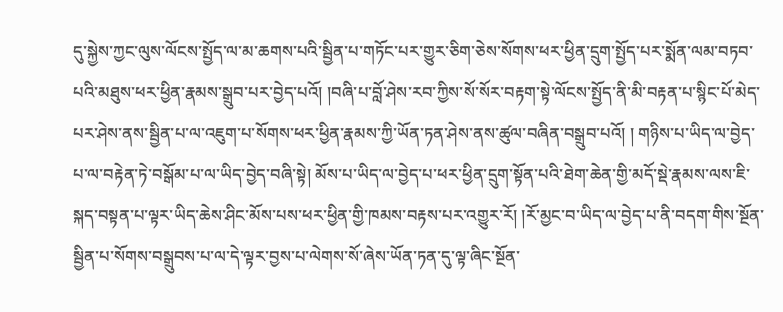དུ་སྐྱེས་ཀྱང་ལུས་ལོངས་སྤྱོད་ལ་མ་ཆགས་པའི་སྦྱིན་པ་གཏོང་པར་གྱུར་ཅིག་ཅེས་སོགས་ཕར་ཕྱིན་དྲུག་སྤྱོད་པར་སྨོན་ལམ་བཏབ་པའི་མཐུས་ཕར་ཕྱིན་རྣམས་སྒྲུབ་པར་བྱེད་པའོ། །བཞི་པ་བློ་ཤེས་རབ་ཀྱིས་སོ་སོར་བརྟག་སྟེ་ལོངས་སྤྱོད་ནི་མི་བརྟན་པ་སྙིང་པོ་མེད་པར་ཤེས་ནས་སྦྱིན་པ་ལ་འཇུག་པ་སོགས་ཕར་ཕྱིན་རྣམས་ཀྱི་ཡོན་ཏན་ཤེས་ནས་ཚུལ་བཞིན་བསྒྲུབ་པའོ། ། གཉིས་པ་ཡིད་ལ་བྱེད་པ་ལ་བརྟེན་ཏེ་བསྒོམ་པ་ལ་ཡིད་བྱེད་བཞི་སྟེ། མོས་པ་ཡིད་ལ་བྱེད་པ་ཕར་ཕྱིན་དྲུག་སྟོན་པའི་ཐེག་ཆེན་གྱི་མདོ་སྡེ་རྣམས་ལས་ཇི་སྐད་བསྟན་པ་ལྟར་ཡིད་ཆེས་ཤིང་མོས་པས་ཕར་ཕྱིན་གྱི་ཁམས་བརྟས་པར་འགྱུར་རོ། །རོ་མྱང་བ་ཡིད་ལ་བྱེད་པ་ནི་བདག་གིས་སྔོན་སྦྱིན་པ་སོགས་བསྒྲུབས་པ་ལ་དེ་ལྟར་བྱས་པ་ལེགས་སོ་ཞེས་ཡོན་ཏན་དུ་ལྟ་ཞིང་སྔོན་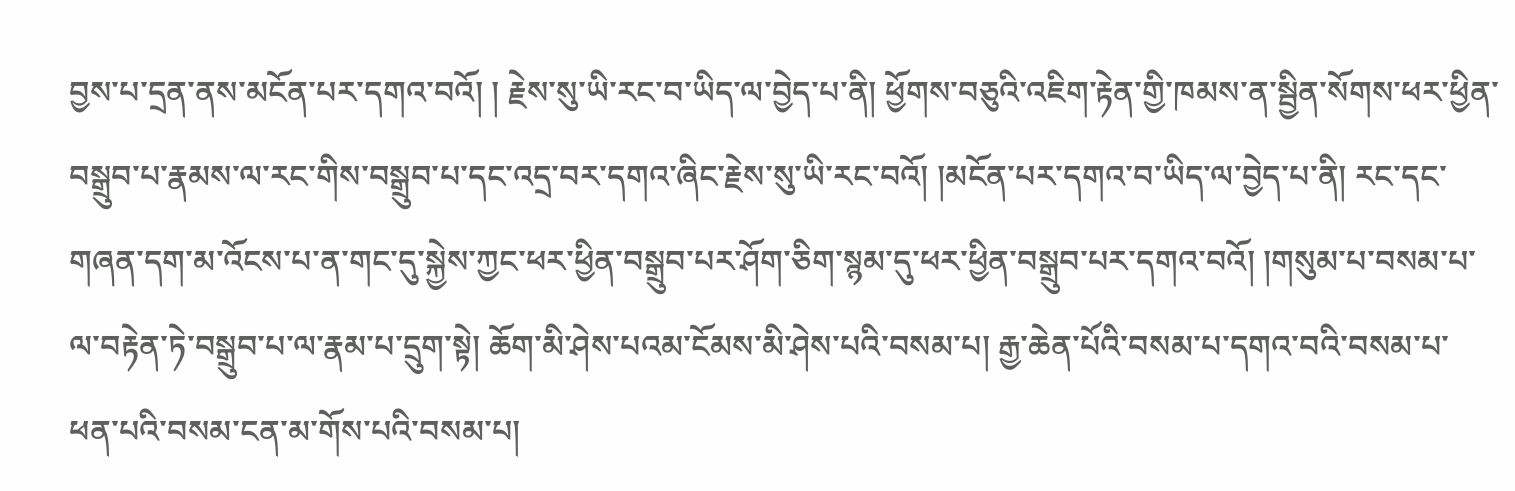བྱས་པ་དྲན་ནས་མངོན་པར་དགའ་བའོ། ། རྗེས་སུ་ཡི་རང་བ་ཡིད་ལ་བྱེད་པ་ནི། ཕྱོགས་བཅུའི་འཇིག་རྟེན་གྱི་ཁམས་ན་སྦྱིན་སོགས་ཕར་ཕྱིན་བསྒྲུབ་པ་རྣམས་ལ་རང་གིས་བསྒྲུབ་པ་དང་འདྲ་བར་དགའ་ཞིང་རྗེས་སུ་ཡི་རང་བའོ། །མངོན་པར་དགའ་བ་ཡིད་ལ་བྱེད་པ་ནི། རང་དང་གཞན་དག་མ་འོངས་པ་ན་གང་དུ་སྐྱེས་ཀྱང་ཕར་ཕྱིན་བསྒྲུབ་པར་ཤོག་ཅིག་སྙམ་དུ་ཕར་ཕྱིན་བསྒྲུབ་པར་དགའ་བའོ། །གསུམ་པ་བསམ་པ་ལ་བརྟེན་ཏེ་བསྒྲུབ་པ་ལ་རྣམ་པ་དྲུག་སྟེ། ཆོག་མི་ཤེས་པའམ་ངོམས་མི་ཤེས་པའི་བསམ་པ། རྒྱ་ཆེན་པོའི་བསམ་པ་དགའ་བའི་བསམ་པ་ཕན་པའི་བསམ་ངན་མ་གོས་པའི་བསམ་པ།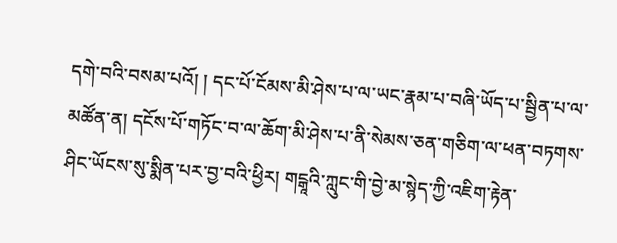དགེ་བའི་བསམ་པའོ། ། དང་པོ་ངོམས་མི་ཤེས་པ་ལ་ཡང་རྣམ་པ་བཞི་ཡོད་པ་སྦྱིན་པ་ལ་མཚོན་ན། དངོས་པོ་གཏོང་བ་ལ་ཆོག་མི་ཤེས་པ་ནི་སེམས་ཅན་གཅིག་ལ་ཕན་བཏགས་ཤིང་ཡོངས་སུ་སྨིན་པར་བྱ་བའི་ཕྱིར། གངྒཱའི་ཀླུང་གི་བྱེ་མ་སྙེད་ཀྱི་འཇིག་རྟེན་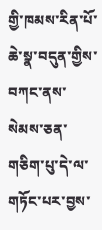གྱི་ཁམས་རིན་པོ་ཆེ་སྣ་བདུན་གྱིས་བཀང་ནས་སེམས་ཅན་གཅིག་པུ་དེ་ལ་གཏོང་པར་བྱས་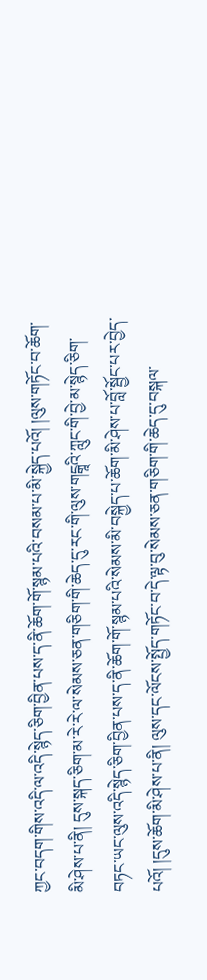ཀྱང་བདག་གིས་འདི་ལ་འདི་སྙེད་ཅིག་བྱིན་པས་ད་ནི་ཆོག་གོ་སྙམ་པའི་བསམ་པ་མི་སྐྱེད་པའོ། །ལུས་གཏོང་བ་ཆོག་མི་ཤེས་པ་ནི། དུས་སྐད་ཅིག་མ་རེ་རེ་ལ་སེམས་ཅན་གཅིག་གི་ཆེད་དུ་རང་གི་ལུས་གངྒཱའི་ཀླུང་གི་བྱེ་མ་སྙེད་ཅིག་བཏང་ཡང་ལུས་འདི་སྙེད་ཅིག་བྱིན་པས་ད་ནི་ཆོག་གོ་སྙམ་པའི་སེམས་མི་བསྐྱེད་པ་ཆོག་མི་ཤེས་པ་བློ་སྦྱོང་པར་བྱེད་པའོ། །དུས་ཆོག་མི་ཤེས་པ་ནི། ལུས་དང་ལོངས་སྤྱོད་གཏོང་བ་དེ་ལྟ་བུ་སེམས་ཅན་གཅིག་གི་ཆེད་དུ་བསྐལ་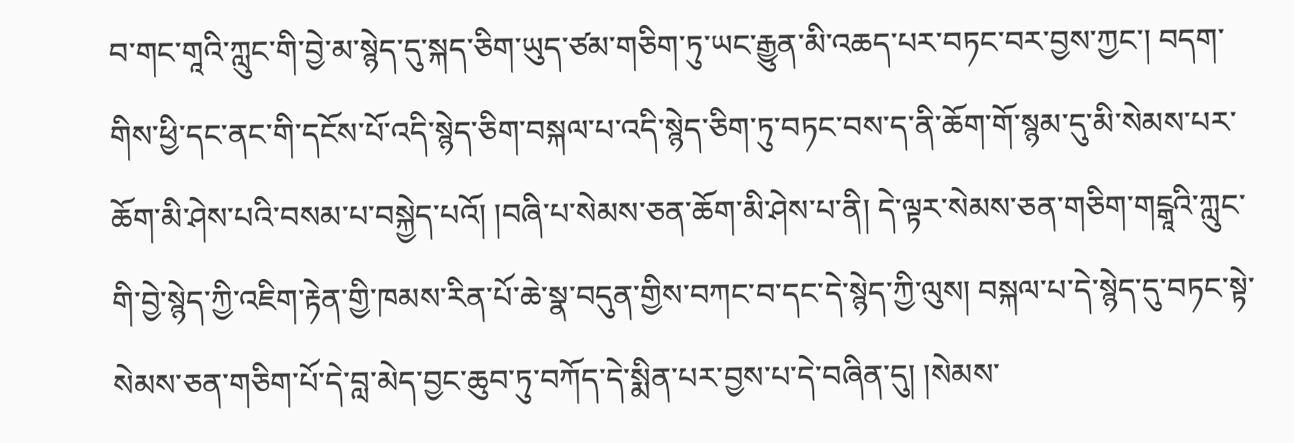བ་གང་གཱའི་ཀླུང་གི་བྱེ་མ་སྙེད་དུ་སྐད་ཅིག་ཡུད་ཙམ་གཅིག་ཏུ་ཡང་རྒྱུན་མི་འཆད་པར་བཏང་བར་བྱས་ཀྱང་། བདག་གིས་ཕྱི་དང་ནང་གི་དངོས་པོ་འདི་སྙེད་ཅིག་བསྐལ་པ་འདི་སྙེད་ཅིག་ཏུ་བཏང་བས་ད་ནི་ཆོག་གོ་སྙམ་དུ་མི་སེམས་པར་ཆོག་མི་ཤེས་པའི་བསམ་པ་བསྐྱེད་པའོ། །བཞི་པ་སེམས་ཅན་ཆོག་མི་ཤེས་པ་ནི། དེ་ལྟར་སེམས་ཅན་གཅིག་གངྒཱའི་ཀླུང་གི་བྱེ་སྙེད་ཀྱི་འཇིག་རྟེན་གྱི་ཁམས་རིན་པོ་ཆེ་སྣ་བདུན་གྱིས་བཀང་བ་དང་དེ་སྙེད་ཀྱི་ལུས། བསྐལ་པ་དེ་སྙེད་དུ་བཏང་སྟེ་སེམས་ཅན་གཅིག་པོ་དེ་བླ་མེད་བྱང་ཆུབ་ཏུ་བཀོད་དེ་སྨིན་པར་བྱས་པ་དེ་བཞིན་དུ། །སེམས་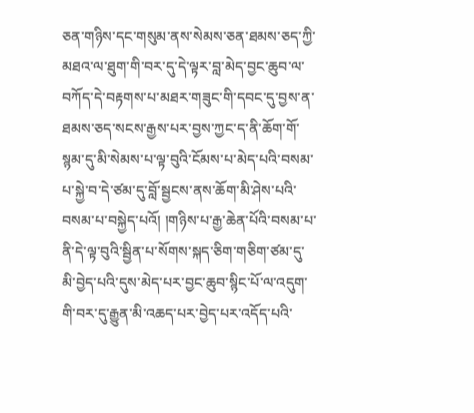ཅན་གཉིས་དང་གསུམ་ནས་སེམས་ཅན་ཐམས་ཅད་ཀྱི་མཐའ་ལ་ཐུག་གི་བར་དུ་དེ་ལྟར་བླ་མེད་བྱང་ཆུབ་ལ་བཀོད་དེ་བརྟགས་པ་མཐར་གཟུང་གི་དབང་དུ་བྱས་ན་ཐམས་ཅད་སངས་རྒྱས་པར་བྱས་ཀྱང་ད་ནི་ཆོག་གོ་སྙམ་དུ་མི་སེམས་པ་ལྟ་བུའི་ངོམས་པ་མེད་པའི་བསམ་པ་སྐྱེ་བ་དེ་ཙམ་དུ་བློ་སྦྱངས་ནས་ཆོག་མི་ཤེས་པའི་བསམ་པ་བསྐྱེད་པའོ། །གཉིས་པ་རྒྱ་ཆེན་པོའི་བསམ་པ་ནི་དེ་ལྟ་བུའི་སྦྱིན་པ་སོགས་སྐད་ཅིག་གཅིག་ཙམ་དུ་མི་བྱེད་པའི་དུས་མེད་པར་བྱང་ཆུབ་སྙིང་པོ་ལ་འདུག་གི་བར་དུ་རྒྱུན་མི་འཆད་པར་བྱེད་པར་འདོད་པའི་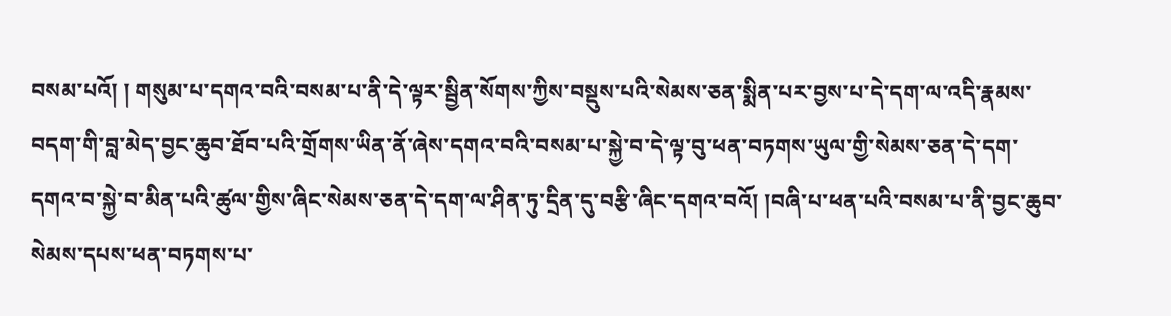བསམ་པའོ། ། གསུམ་པ་དགའ་བའི་བསམ་པ་ནི་དེ་ལྟར་སྦྱིན་སོགས་ཀྱིས་བསྡུས་པའི་སེམས་ཅན་སྨིན་པར་བྱས་པ་དེ་དག་ལ་འདི་རྣམས་བདག་གི་བླ་མེད་བྱང་ཆུབ་ཐོབ་པའི་གྲོགས་ཡིན་ནོ་ཞེས་དགའ་བའི་བསམ་པ་སྐྱེ་བ་དེ་ལྟ་བུ་ཕན་བཏགས་ཡུལ་གྱི་སེམས་ཅན་དེ་དག་དགའ་བ་སྐྱེ་བ་མིན་པའི་ཚུལ་གྱིས་ཞིང་སེམས་ཅན་དེ་དག་ལ་ཤིན་ཏུ་དྲིན་དུ་བརྩི་ཞིང་དགའ་བའོ། །བཞི་པ་ཕན་པའི་བསམ་པ་ནི་བྱང་ཆུབ་སེམས་དཔས་ཕན་བཏགས་པ་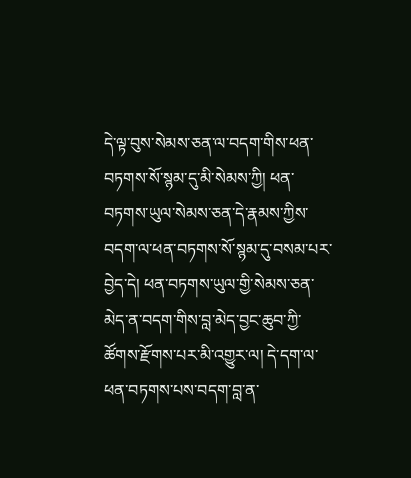དེ་ལྟ་བུས་སེམས་ཅན་ལ་བདག་གིས་ཕན་བཏགས་སོ་སྙམ་དུ་མི་སེམས་ཀྱི། ཕན་བཏགས་ཡུལ་སེམས་ཅན་དེ་རྣམས་ཀྱིས་བདག་ལ་ཕན་བཏགས་སོ་སྙམ་དུ་བསམ་པར་བྱེད་དེ། ཕན་བཏགས་ཡུལ་གྱི་སེམས་ཅན་མེད་ན་བདག་གིས་བླ་མེད་བྱང་ཆུབ་ཀྱི་ཚོགས་རྫོགས་པར་མི་འགྱུར་ལ། དེ་དག་ལ་ཕན་བཏགས་པས་བདག་བླ་ན་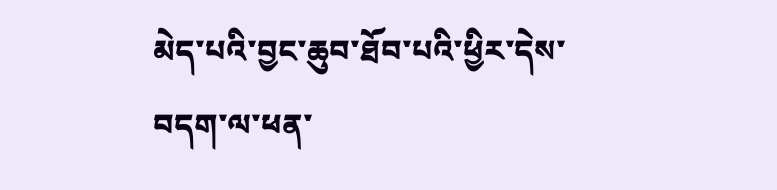མེད་པའི་བྱང་ཆུབ་ཐོབ་པའི་ཕྱིར་དེས་བདག་ལ་ཕན་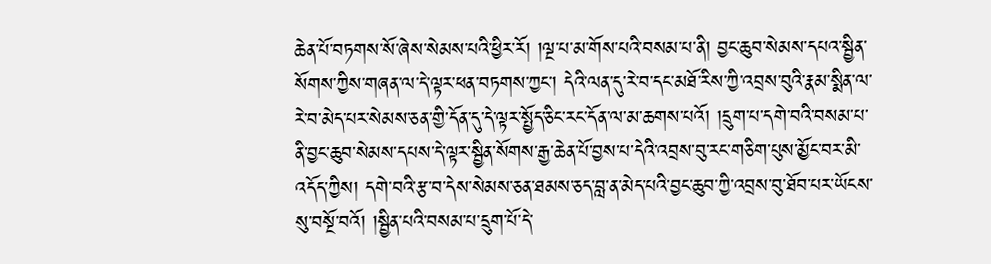ཆེན་པོ་བཏགས་སོ་ཞེས་སེམས་པའི་ཕྱིར་རོ། །ལྔ་པ་མ་གོས་པའི་བསམ་པ་ནི། བྱང་ཆུབ་སེམས་དཔའ་སྦྱིན་སོགས་ཀྱིས་གཞན་ལ་དེ་ལྟར་ཕན་བཏགས་ཀྱང་། དེའི་ལན་དུ་རེ་བ་དང་མཐོ་རིས་ཀྱི་འབྲས་བུའི་རྣམ་སྨིན་ལ་རེ་བ་མེད་པར་སེམས་ཅན་གྱི་དོན་དུ་དེ་ལྟར་སྤྱོད་ཅིང་རང་དོན་ལ་མ་ཆགས་པའོ། །དྲུག་པ་དགེ་བའི་བསམ་པ་ནི་བྱང་ཆུབ་སེམས་དཔས་དེ་ལྟར་སྦྱིན་སོགས་རྒྱ་ཆེན་པོ་བྱས་པ་དེའི་འབྲས་བུ་རང་གཅིག་པུས་མྱོང་བར་མི་འདོད་ཀྱིས། དགེ་བའི་རྩ་བ་དེས་སེམས་ཅན་ཐམས་ཅད་བླ་ན་མེད་པའི་བྱང་ཆུབ་ཀྱི་འབྲས་བུ་ཐོབ་པར་ཡོངས་སུ་བསྔོ་བའོ། །སྦྱིན་པའི་བསམ་པ་དྲུག་པོ་དེ་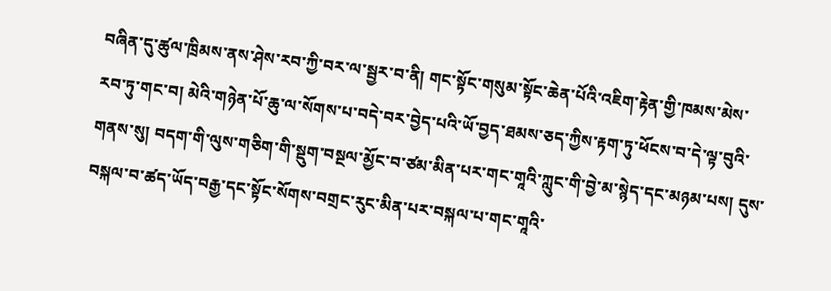བཞིན་དུ་ཚུལ་ཁྲིམས་ནས་ཤེས་རབ་ཀྱི་བར་ལ་སྦྱར་བ་ནི། གང་སྟོང་གསུམ་སྟོང་ཆེན་པོའི་འཇིག་རྟེན་གྱི་ཁམས་མེས་རབ་ཏུ་གང་བ། མེའི་གཉེན་པོ་ཆུ་ལ་སོགས་པ་བདེ་བར་བྱེད་པའི་ཡོ་བྱད་ཐམས་ཅད་ཀྱིས་རྟག་ཏུ་ཕོངས་བ་དེ་ལྟ་བུའི་གནས་སུ། བདག་གི་ལུས་གཅིག་གི་སྡུག་བསྔལ་མྱོང་བ་ཙམ་མིན་པར་གང་གཱའི་ཀླུང་གི་བྱེ་མ་སྙེད་དང་མཉམ་པས། དུས་བསྐལ་བ་ཚད་ཡོད་བརྒྱ་དང་སྟོང་སོགས་བགྲང་རུང་མིན་པར་བསྐལ་པ་གང་གཱའི་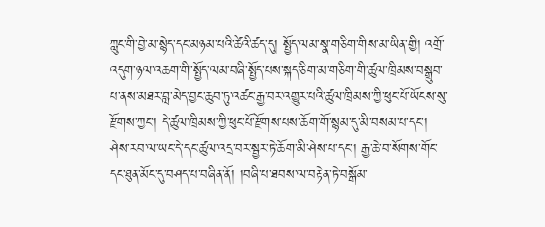ཀླུང་གི་བྱེ་མ་སྙེད་དང་མཉམ་པའི་ཚེའི་ཚད་དུ། སྤྱོད་ལམ་སྣ་གཅིག་གིས་མ་ཡིན་གྱི། འགྲོ་འདུག་ཉལ་འཆག་གི་སྤྱོད་ལམ་བཞི་སྤྱོད་པས་སྐད་ཅིག་མ་གཅིག་གི་ཚུལ་ཁྲིམས་བསྒྲུབ་པ་ནས་མཐར་བླ་མེད་བྱང་ཆུབ་ཏུ་འཚང་རྒྱ་བར་འགྱུར་པའི་ཚུལ་ཁྲིམས་ཀྱི་ཕུང་པོ་ཡོངས་སུ་རྫོགས་ཀྱང་། དེ་ཚུལ་ཁྲིམས་ཀྱི་ཕུང་པོ་རྫོགས་པས་ཆོག་གོ་སྙམ་དུ་མི་བསམ་པ་དང་། ཤེས་རབ་ལ་ཡང་དེ་དང་ཚུལ་འདྲ་བར་སྦྱར་ཏེ་ཆོག་མི་ཤེས་པ་དང་། རྒྱ་ཆེ་བ་སོགས་གོང་དང་ཐུན་མོང་དུ་བཤད་པ་བཞིན་ནོ། །བཞི་པ་ཐབས་ལ་བརྟེན་ཏེ་བསྒོམ་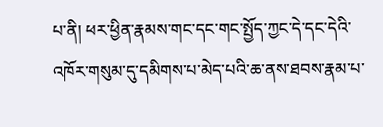པ་ནི། ཕར་ཕྱིན་རྣམས་གང་དང་གང་སྤྱོད་ཀྱང་དེ་དང་དེའི་འཁོར་གསུམ་དུ་དམིགས་པ་མེད་པའི་ཆ་ནས་ཐབས་རྣམ་པ་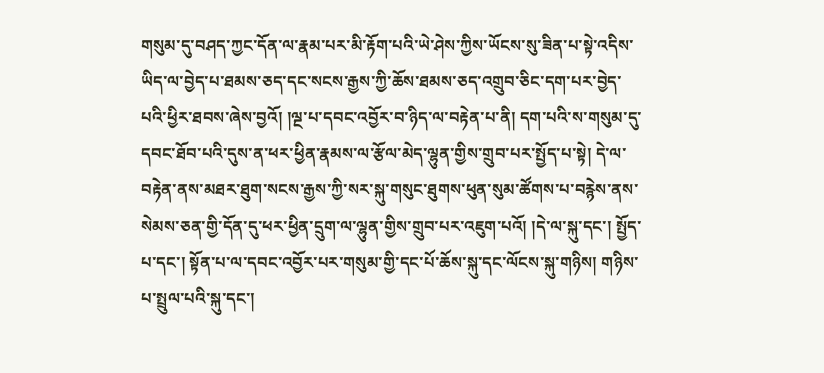གསུམ་དུ་བཤད་ཀྱང་དོན་ལ་རྣམ་པར་མི་རྟོག་པའི་ཡེ་ཤེས་ཀྱིས་ཡོངས་སུ་ཟིན་པ་སྟེ་འདིས་ཡིད་ལ་བྱེད་པ་ཐམས་ཅད་དང་སངས་རྒྱས་ཀྱི་ཆོས་ཐམས་ཅད་འགྲུབ་ཅིང་དག་པར་བྱེད་པའི་ཕྱིར་ཐབས་ཞེས་བྱའོ། །ལྔ་པ་དབང་འབྱོར་བ་ཉིད་ལ་བརྟེན་པ་ནི། དག་པའི་ས་གསུམ་དུ་དབང་ཐོབ་པའི་དུས་ན་ཕར་ཕྱིན་རྣམས་ལ་རྩོལ་མེད་ལྷུན་གྱིས་གྲུབ་པར་སྤྱོད་པ་སྟེ། དེ་ལ་བརྟེན་ནས་མཐར་ཐུག་སངས་རྒྱས་ཀྱི་སར་སྐུ་གསུང་ཐུགས་ཕུན་སུམ་ཚོགས་པ་བརྙེས་ནས་སེམས་ཅན་གྱི་དོན་དུ་ཕར་ཕྱིན་དྲུག་ལ་ལྷུན་གྱིས་གྲུབ་པར་འཇུག་པའོ། །དེ་ལ་སྐུ་དང་། སྤྱོད་པ་དང་། སྟོན་པ་ལ་དབང་འབྱོར་པར་གསུམ་གྱི་དང་པོ་ཆོས་སྐུ་དང་ལོངས་སྐུ་གཉིས། གཉིས་པ་སྤྲུལ་པའི་སྐུ་དང་།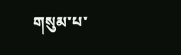གསུམ་པ་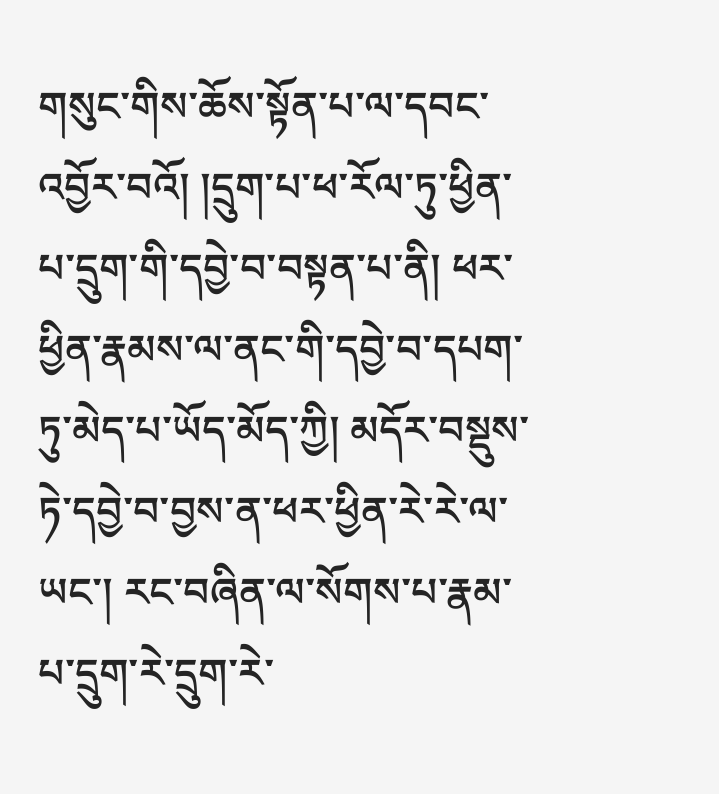གསུང་གིས་ཆོས་སྟོན་པ་ལ་དབང་འབྱོར་བའོ། །དྲུག་པ་ཕ་རོལ་ཏུ་ཕྱིན་པ་དྲུག་གི་དབྱེ་བ་བསྟན་པ་ནི། ཕར་ཕྱིན་རྣམས་ལ་ནང་གི་དབྱེ་བ་དཔག་ཏུ་མེད་པ་ཡོད་མོད་ཀྱི། མདོར་བསྡུས་ཏེ་དབྱེ་བ་བྱས་ན་ཕར་ཕྱིན་རེ་རེ་ལ་ཡང་། རང་བཞིན་ལ་སོགས་པ་རྣམ་པ་དྲུག་རེ་དྲུག་རེ་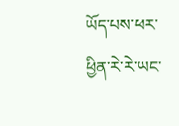ཡོད་པས་ཕར་ཕྱིན་རེ་རེ་ཡང་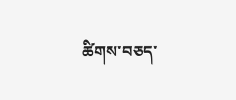ཚིགས་བཅད་